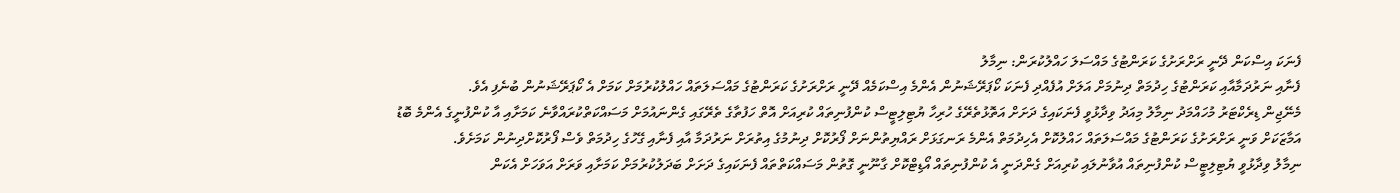ފެނަކަ އިސްކަން ދޭނީ ރަށްރަށުގެ ކަރަންޓުގެ މައްސަލަ ހައްލުކުރަން: ނިމާލު
ފެނާއި ނަރުދަމާއާއި ކަރަންޓުގެ ހިދުމަތް ދިނުމަށް އަލަށް އުފެއްދި ފެނަކަ ކޯޕަރޭޝަނުން އެންމެ އިސްކަމެއް ދޭނީ ރަށްރަށުގެ ކަރަންޓުގެ މައްސަލަތައް ހައްލުކުރުމަށް ކަމަށް އެ ކޯޕަރޭޝަނުން ބުނެފި އެވެ.
މެނޭޖިން ޑިރެކްޓަރު މުހައްމަދު ނިމާލު މިއަދު ވިދާޅުވީ ފެނަކައިގެ ދަށަށް އަތޮޅުތެރޭގެ ހުރިހާ ޔުޓިލިޓީސް ކުންފުނިތައް ކުރިއަށް އޮތް ހަފުތާގެ ތެރޭގައި ގެންނައުމަށް މަސައްކަތްކުރައްވާނެ ކަމަށާއި އާ ކުންފުނީގެ އެންމެ ބޮޑު އަމާޒަކަށް ވަނީ ރަށްރަށުގެ ކަރަންޓުގެ މައްސަލަތައް ހައްލުކޮށް އެހިދުމަތް އެންމެ ރަނގަޅަށް ރައްޔިތުންނަށް ފޯރުކޮށް ދިނުމުގެ އިތުރަށް ނަރުދަމާ އާއި ފެނާއި ގޭހުގެ ހިދުމަތް ވެސް ފޯރުކޮށްދިނުން ކަމަށެވެ.
ނިމާލު ވިދާޅުވީ ޔުޓިލިޓީސް ކުންފުނިތައް އުވާނުލައި ކުރިއަށް ގެންދަނީ އެ ކުންފުނިތައް އޯޑިޓްކޮށް ގާނޫނީ ގޮތުން މަސައްކަތްތައް ފެނަކައިގެ ދަށަށް ބަދަލުކުރުމަށް ކަމަށާއި ވަރަށް އަވަހަށް އެކަން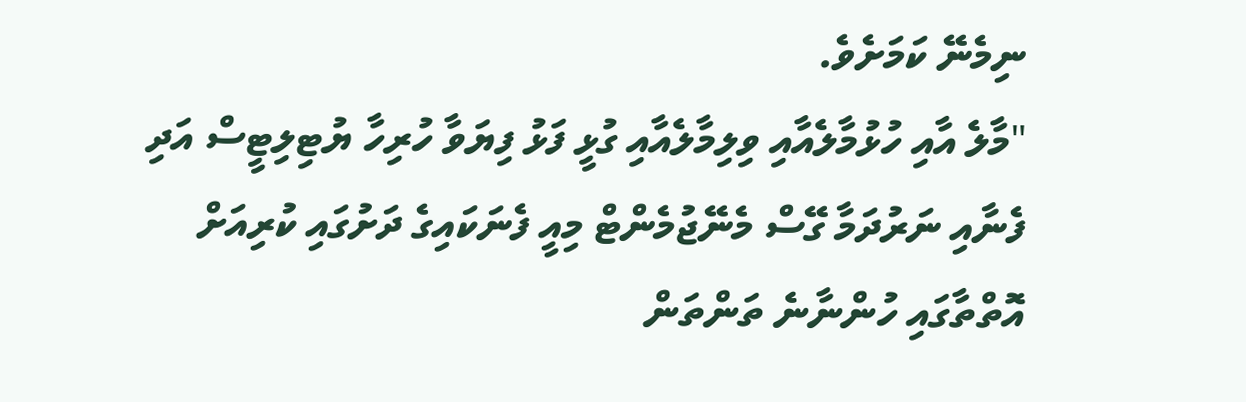ނިމެނޭ ކަމަށެވެ.
"މާލެ އާއި ހުޅުމާލެއާއި ވިލިމާލެއާއި ގުޅީ ފަޅު ފިޔަވާ ހުރިހާ ޔުޓިލިޓީސް އަދި ފެނާއި ނަރުދަމާ ގޭސް މެނޭޖުމެންޓް މިއީ ފެނަކައިގެ ދަށުގައި ކުރިއަށް އޮތްތާގައި ހުންނާނެ ތަންތަން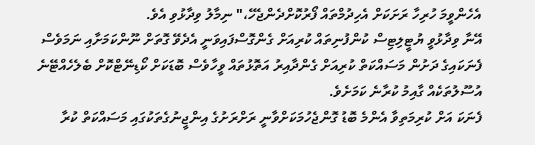އެހެންވީމަ ހުރިހާ ރަށަކަށް އެހިދުމްތައް ފޯރުކޮށްދެންޖެހޭ،" ނިމާލު ވިދާޅުވި އެވެ.
އޭނާ ވިދާޅުވީ ޔުޓީލިޓިސް ކުންފުނިތައް ކުރިއަށް ގެންގޮސްފައިވަނީ އެދެވޭ ގޮތަށް ނޫންކަމަށާއި ނަމަވެސް ފެނަކައިގެ ދަށުން މަސައްކަތް ކުރިއަށް ގެންދާއިރު އަތޮޅުތައް ވީހާވެސް ބޮޑަކަށް ކޯޑިނޭޓްކޮށް ބެލެހެއްޓޭނެ އުސޫލުތަކެއް ގާއިމު ކުރާނެ ކަމަށެވެ.
ފެނަކަ އަށް ކުރިމަތިވާ އެންމެ ބޮޑު ގޮންޖެހުމަކަށްވާނީ ރަށްރަށުގެ އިންޖީނުގެތަކުގައި މަސައްކަތް ކުރާ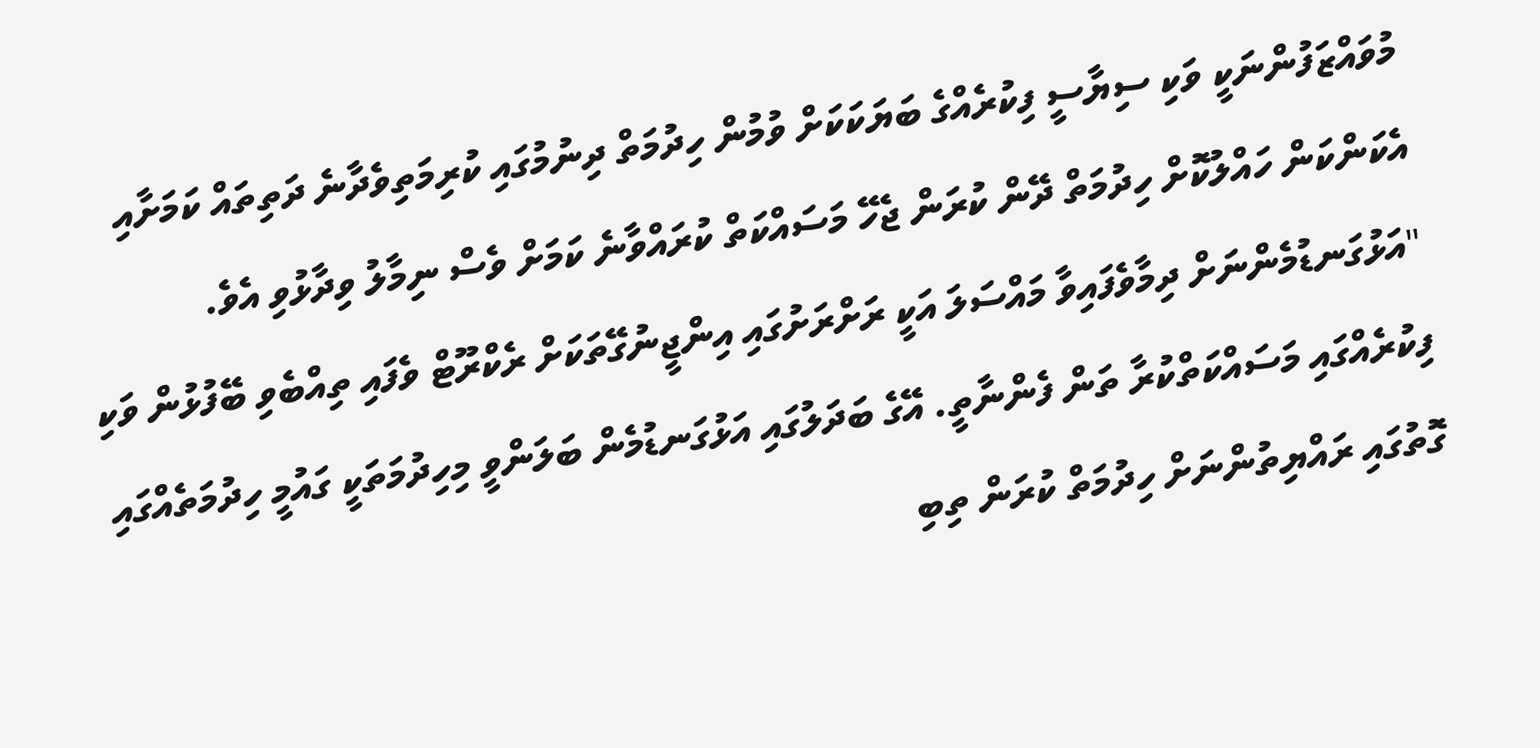މުވައްޒަފުންނަކީ ވަކި ސިޔާސީ ފިކުރެއްގެ ބަޔަކަކަށް ވުމުން ހިދުމަތް ދިނުމުގައި ކުރިމަތިވެދާނެ ދަތިތައް ކަމަށާއި އެކަންކަން ހައްލުކޮށް ހިދުމަތް ދޭން ކުރަން ޖެހޭ މަސައްކަތް ކުރައްވާނެ ކަމަށް ވެސް ނިމާލު ވިދާޅުވި އެވެ.
"އަޅުގަނޑުމެންނަށް ދިމާވެފައިވާ މައްސަލަ އަކީ ރަށްރަށުގައި އިންޖީނުގޭތަކަށް ރެކްރޫޓް ވެފައި ތިއްބެވި ބޭފުޅުން ވަކި ފިކުރެއްގައި މަސައްކަތްކުރާ ތަން ފެންނާތީ. އޭގެ ބަދަލުގައި އަޅުގަނޑުމެން ބަލަންވީ މިހިދުމަތަކީ ގައުމީ ހިދުމަތެއްގައި ގޮތުގައި ރައްޔިތުންނަށް ހިދުމަތް ކުރަން ތިބި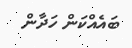ބައެއްކަން ހަދާން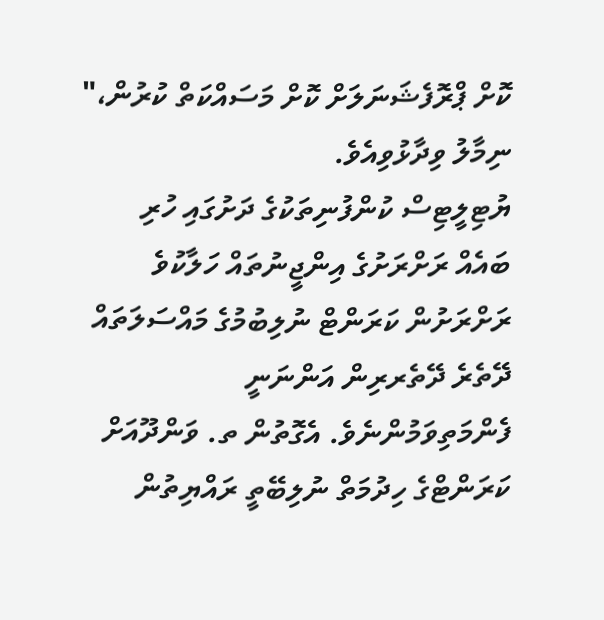ކޮށް ޕްރޮފެޝަނަލަށް ކޮށް މަސައްކަތް ކުރުން،" ނިމާލު ވިދާޅުވިއެވެ.
ޔުޓިލީޓިސް ކުންފުނިތަކުގެ ދަށުގައި ހުރި ބައެއް ރަށްރަށުގެ އިންޖީނުތައް ހަލާކުވެ ރަށްރަށުން ކަރަންޓް ނުލިބުމުގެ މައްސަލަތައް ދޭތެރެ ދޭތެރރިން އަންނަނީ ފެންމަތިވަމުންނެވެ. އެގޮތުން ތ. ވަންދޫއަށް ކަރަންޓްގެ ހިދުމަތް ނުލިބޭތީ ރައްޔިތުން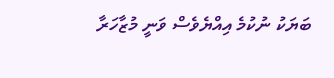ބަޔަކު ނުކުމެ އިއްޔެވެސް ވަނީ މުޒާހަރާ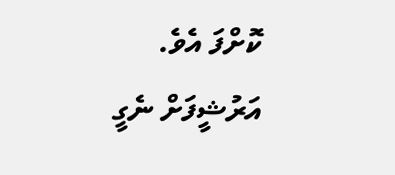ކޮށްފަ އެވެ.
އަރުޝީފަށް ނެގީ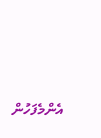އެންމެފަހުން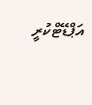އަޕްޑޭޓްކުރީ